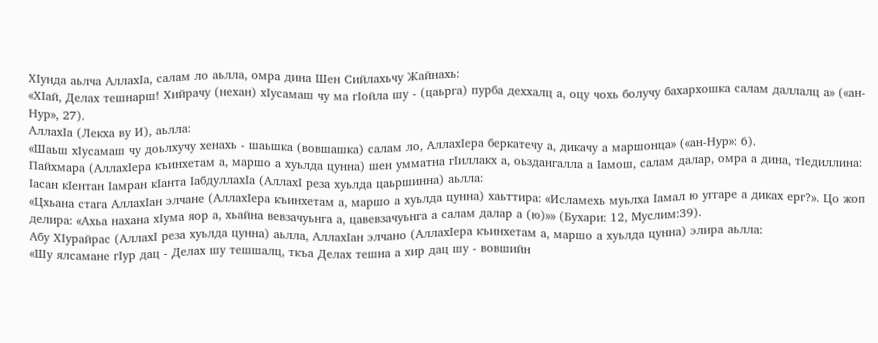ХIунда аьлча АллахIа, салам ло аьлла, омра дина Шен Сийлахьчу Жайнахь:
«ХIай, Делах тешнарш! Хийрачу (нехан) хIусамаш чу ма гIойла шу - (цаьрга) пурба деххалц а, оцу чохь болучу бахархошка салам даллалц а» («ан-Нур», 27).
АллахIа (Лекха ву И), аьлла:
«Шаьш хIусамаш чу доьлхучу хенахь - шаьшка (вовшашка) салам ло, АллахIера беркатечу а, дикачу а маршонца» («ан-Нур»: 6).
Пайхмара (АллахIера къинхетам а, маршо а хуьлда цунна) шен умматна гIиллакх а, оьздангалла а Iамош, салам далар, омра а дина, тIедиллина:
Iасан кIентан Iамран кIанта IабдуллахIа (АллахI реза хуьлда цаьршинна) аьлла:
«Цхьана стага АллахIан элчане (АллахIера къинхетам а, маршо а хуьлда цунна) хаьттира: «Исламехь муьлха Iамал ю уггаре а диках ерг?». Цо жоп делира: «Ахьа нахана хIума яор а, хьайна вевзачуьнга а, цавевзачуьнга а салам далар а (ю)»» (Бухари: 12, Муслим:39).
Абу ХIурайрас (АллахI реза хуьлда цунна) аьлла, АллахIан элчано (АллахIера къинхетам а, маршо а хуьлда цунна) элира аьлла:
«Шу ялсамане гIур дац - Делах шу тешшалц, ткъа Делах тешна а хир дац шу - вовшийн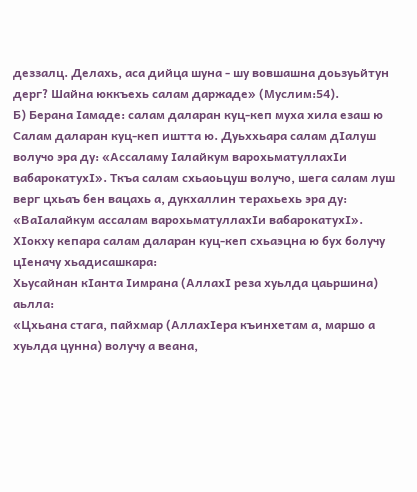деззалц. Делахь, аса дийца шуна - шу вовшашна доьзуьйтун дерг? Шайна юккъехь салам даржаде» (Муслим:54).
Б) Берана Iамаде: салам даларан куц-кеп муха хила езаш ю
Салам даларан куц-кеп иштта ю. Дуьххьара салам дIалуш волучо эра ду: «Ассаламу Iалайкум варохьматуллахIи вабарокатухI». Ткъа салам схьаоьцуш волучо, шега салам луш верг цхьаъ бен вацахь а, дукхаллин терахьехь эра ду: «ВаIалайкум ассалам варохьматуллахIи вабарокатухI».
ХIокху кепара салам даларан куц-кеп схьаэцна ю бух болучу цIеначу хьадисашкара:
Хьусайнан кIанта Iимрана (АллахI реза хуьлда цаьршина) аьлла:
«Цхьана стага, пайхмар (АллахIера къинхетам а, маршо а хуьлда цунна) волучу а веана,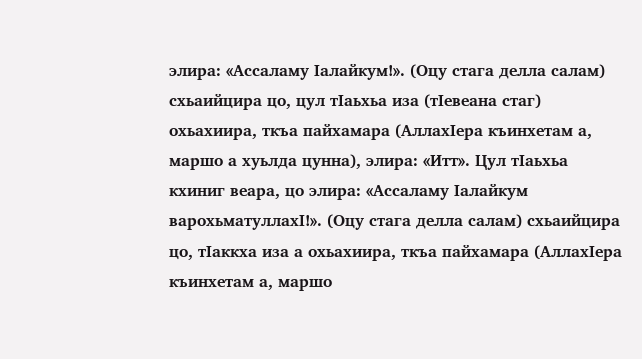элира: «Ассаламу Iалайкум!». (Оцу стага делла салам) схьаийцира цо, цул тIаьхьа иза (тIевеана стаг) охьахиира, ткъа пайхамара (АллахIера къинхетам а, маршо а хуьлда цунна), элира: «Итт». Цул тIаьхьа кхиниг веара, цо элира: «Ассаламу Iалайкум варохьматуллахI!». (Оцу стага делла салам) схьаийцира цо, тIаккха иза а охьахиира, ткъа пайхамара (АллахIера къинхетам а, маршо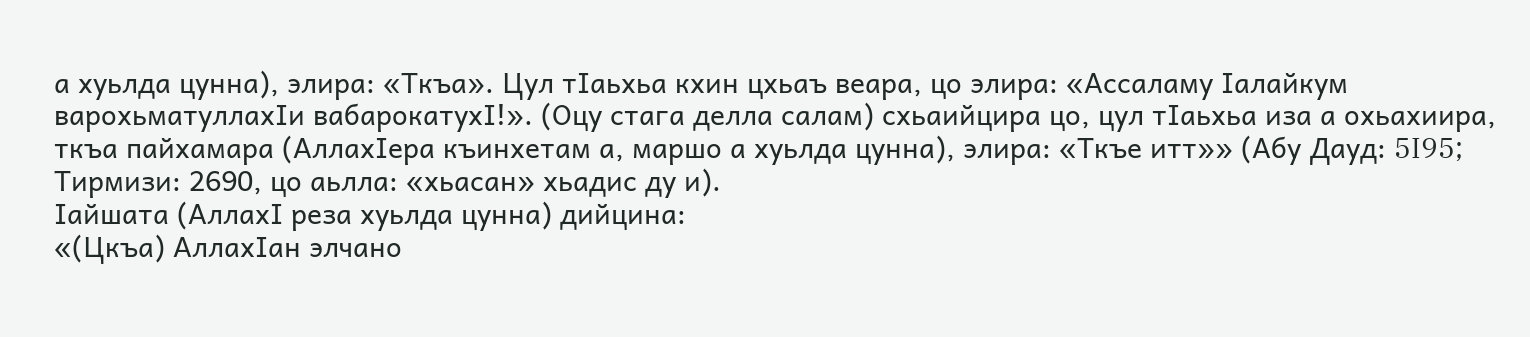а хуьлда цунна), элира: «Ткъа». Цул тIаьхьа кхин цхьаъ веара, цо элира: «Ассаламу Iалайкум варохьматуллахIи вабарокатухI!». (Оцу стага делла салам) схьаийцира цо, цул тIаьхьа иза а охьахиира, ткъа пайхамара (АллахIера къинхетам а, маршо а хуьлда цунна), элира: «Ткъе итт»» (Абу Дауд: 5I95; Тирмизи: 2690, цо аьлла: «хьасан» хьадис ду и).
Iайшата (АллахI реза хуьлда цунна) дийцина:
«(Цкъа) АллахIан элчано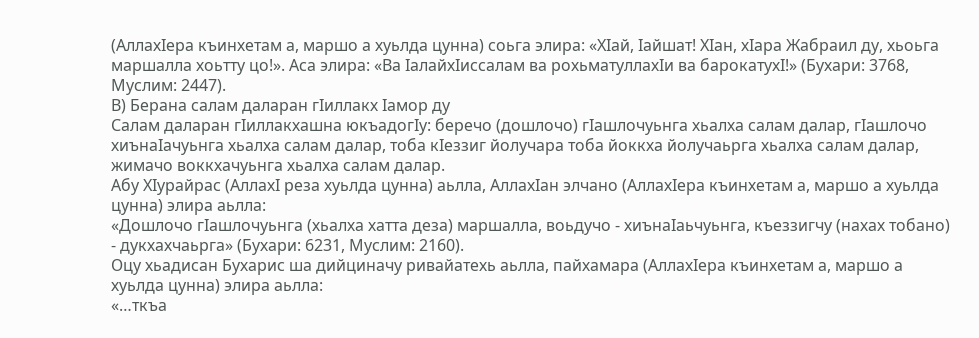(АллахIера къинхетам а, маршо а хуьлда цунна) соьга элира: «ХIай, Iайшат! ХIан, хIара Жабраил ду, хьоьга маршалла хоьтту цо!». Аса элира: «Ва IалайхIиссалам ва рохьматуллахIи ва барокатухI!» (Бухари: 3768, Муслим: 2447).
В) Берана салам даларан гIиллакх Iамор ду
Салам даларан гIиллакхашна юкъадогIу: беречо (дошлочо) гIашлочуьнга хьалха салам далар, гIашлочо хиънаIачуьнга хьалха салам далар, тоба кIеззиг йолучара тоба йоккха йолучаьрга хьалха салам далар, жимачо воккхачуьнга хьалха салам далар.
Абу ХIурайрас (АллахI реза хуьлда цунна) аьлла, АллахIан элчано (АллахIера къинхетам а, маршо а хуьлда цунна) элира аьлла:
«Дошлочо гIашлочуьнга (хьалха хатта деза) маршалла, воьдучо - хиънаIаьчуьнга, къеззигчу (нахах тобано) - дукхахчаьрга» (Бухари: 6231, Муслим: 2160).
Оцу хьадисан Бухарис ша дийциначу ривайатехь аьлла, пайхамара (АллахIера къинхетам а, маршо а хуьлда цунна) элира аьлла:
«…ткъа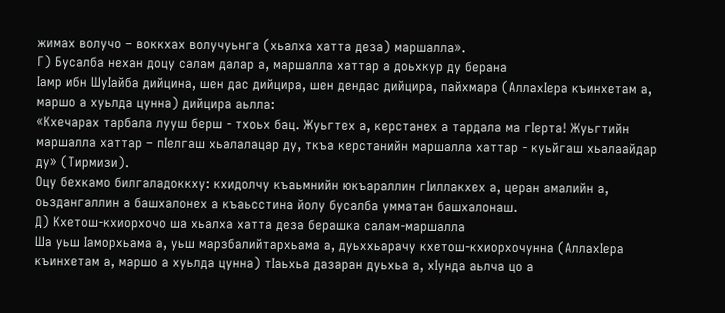жимах волучо – воккхах волучуьнга (хьалха хатта деза) маршалла».
Г) Бусалба нехан доцу салам далар а, маршалла хаттар а доьхкур ду берана
Iамр ибн ШуIайба дийцина, шен дас дийцира, шен дендас дийцира, пайхмара (АллахIера къинхетам а, маршо а хуьлда цунна) дийцира аьлла:
«Кхечарах тарбала лууш берш - тхоьх бац. Жуьгтех а, керстанех а тардала ма гIерта! Жуьгтийн маршалла хаттар – пIелгаш хьалалацар ду, ткъа керстанийн маршалла хаттар - куьйгаш хьалаайдар ду» (Тирмизи).
Оцу бехкамо билгаладоккху: кхидолчу къаьмнийн юкъараллин гIиллакхех а, церан амалийн а, оьздангаллин а башхалонех а къаьсстина йолу бусалба умматан башхалонаш.
Д) Кхетош-кхиорхочо ша хьалха хатта деза берашка салам-маршалла
Ша уьш Iаморхьама а, уьш марзбалийтархьама а, дуьххьарачу кхетош-кхиорхочунна (АллахIера къинхетам а, маршо а хуьлда цунна) тIаьхьа дазаран дуьхьа а, хIунда аьлча цо а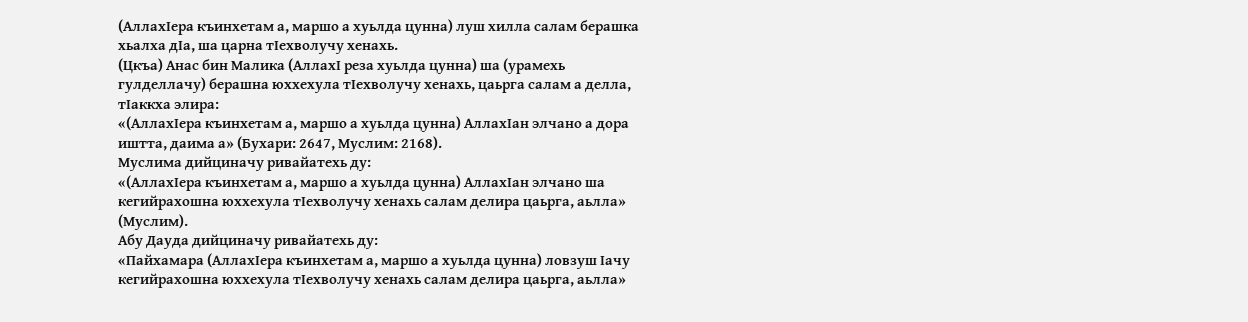(АллахIера къинхетам а, маршо а хуьлда цунна) луш хилла салам берашка хьалха дIа, ша царна тIехволучу хенахь.
(Цкъа) Анас бин Малика (АллахI реза хуьлда цунна) ша (урамехь гулделлачу) берашна юххехула тIехволучу хенахь, цаьрга салам а делла, тIаккха элира:
«(АллахIера къинхетам а, маршо а хуьлда цунна) АллахIан элчано а дора иштта, даима а» (Бухари: 2647, Муслим: 2168).
Муслима дийциначу ривайатехь ду:
«(АллахIера къинхетам а, маршо а хуьлда цунна) АллахIан элчано ша кегийрахошна юххехула тIехволучу хенахь салам делира цаьрга, аьлла» (Муслим).
Абу Дауда дийциначу ривайатехь ду:
«Пайхамара (АллахIера къинхетам а, маршо а хуьлда цунна) ловзуш Iачу кегийрахошна юххехула тIехволучу хенахь салам делира цаьрга, аьлла»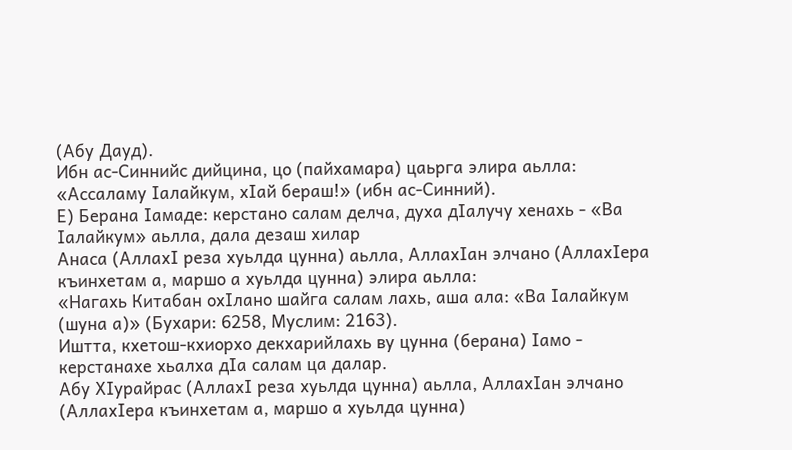(Абу Дауд).
Ибн ас-Синнийс дийцина, цо (пайхамара) цаьрга элира аьлла:
«Ассаламу Iалайкум, хIай бераш!» (ибн ас-Синний).
Е) Берана Iамаде: керстано салам делча, духа дIалучу хенахь - «Ва Iалайкум» аьлла, дала дезаш хилар
Анаса (АллахI реза хуьлда цунна) аьлла, АллахIан элчано (АллахIера къинхетам а, маршо а хуьлда цунна) элира аьлла:
«Нагахь Китабан охIлано шайга салам лахь, аша ала: «Ва Iалайкум (шуна а)» (Бухари: 6258, Муслим: 2163).
Иштта, кхетош-кхиорхо декхарийлахь ву цунна (берана) Iамо - керстанахе хьалха дIа салам ца далар.
Абу ХIурайрас (АллахI реза хуьлда цунна) аьлла, АллахIан элчано (АллахIера къинхетам а, маршо а хуьлда цунна)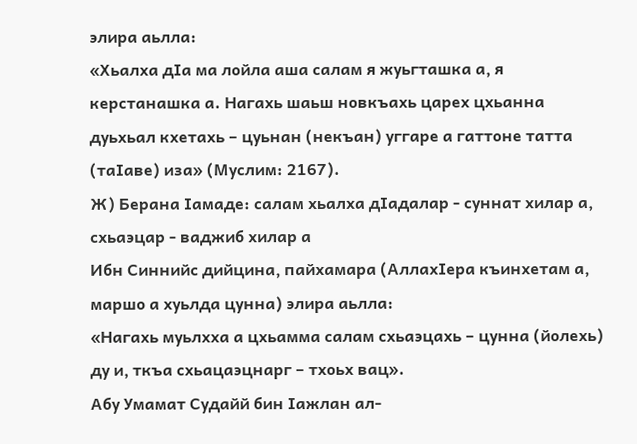элира аьлла:
«Хьалха дIа ма лойла аша салам я жуьгташка а, я керстанашка а. Нагахь шаьш новкъахь царех цхьанна дуьхьал кхетахь – цуьнан (некъан) уггаре а гаттоне татта (таIаве) иза» (Муслим: 2167).
Ж) Берана Iамаде: салам хьалха дIадалар - суннат хилар а, схьаэцар - ваджиб хилар а
Ибн Синнийс дийцина, пайхамара (АллахIера къинхетам а, маршо а хуьлда цунна) элира аьлла:
«Нагахь муьлхха а цхьамма салам схьаэцахь – цунна (йолехь) ду и, ткъа схьацаэцнарг – тхоьх вац».
Абу Умамат Судайй бин Iажлан ал-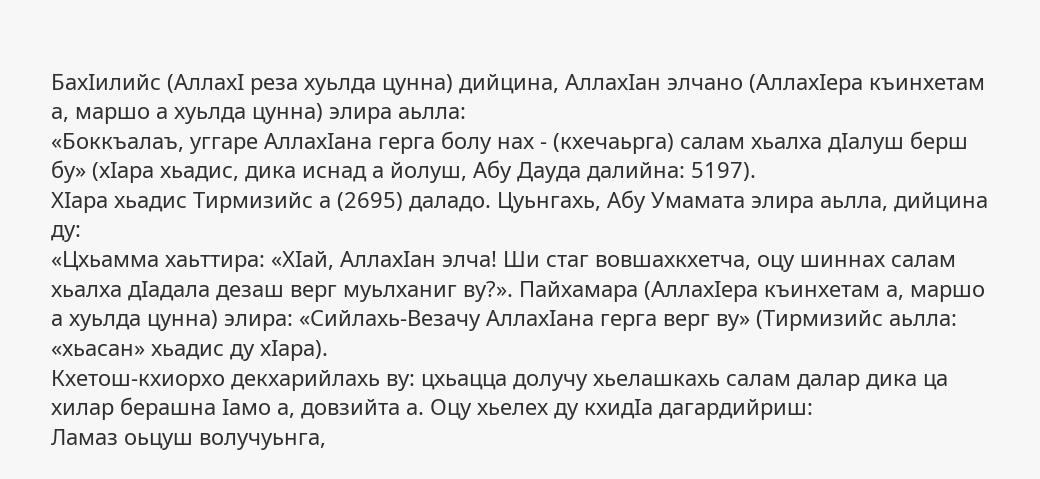БахIилийс (АллахI реза хуьлда цунна) дийцина, АллахIан элчано (АллахIера къинхетам а, маршо а хуьлда цунна) элира аьлла:
«Боккъалаъ, уггаре АллахIана герга болу нах - (кхечаьрга) салам хьалха дIалуш берш бу» (хIара хьадис, дика иснад а йолуш, Абу Дауда далийна: 5197).
ХIара хьадис Тирмизийс а (2695) даладо. Цуьнгахь, Абу Умамата элира аьлла, дийцина ду:
«Цхьамма хаьттира: «ХIай, АллахIан элча! Ши стаг вовшахкхетча, оцу шиннах салам хьалха дIадала дезаш верг муьлханиг ву?». Пайхамара (АллахIера къинхетам а, маршо а хуьлда цунна) элира: «Сийлахь-Везачу АллахIана герга верг ву» (Тирмизийс аьлла: «хьасан» хьадис ду хIара).
Кхетош-кхиорхо декхарийлахь ву: цхьацца долучу хьелашкахь салам далар дика ца хилар берашна Iамо а, довзийта а. Оцу хьелех ду кхидIа дагардийриш:
Ламаз оьцуш волучуьнга,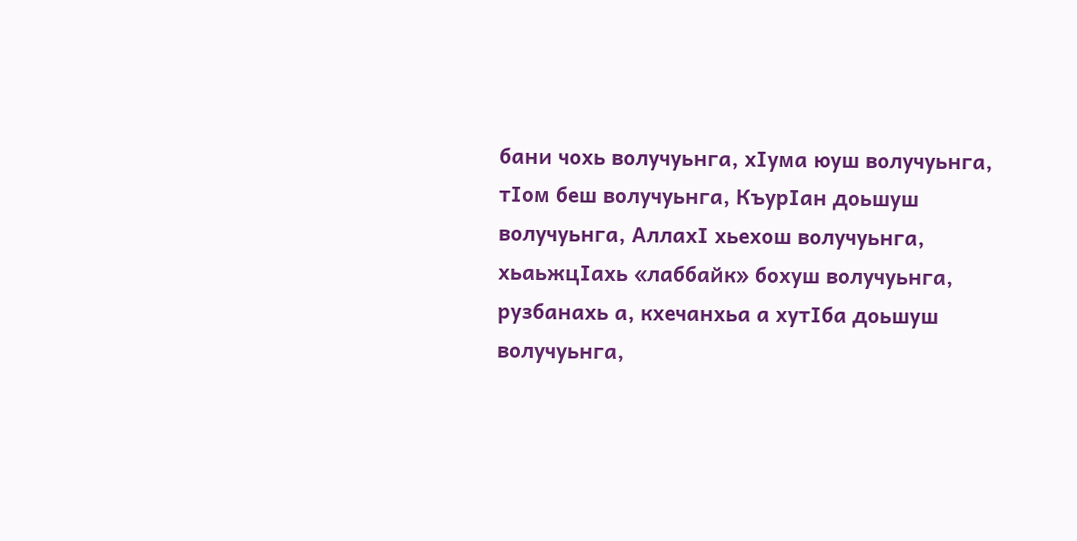бани чохь волучуьнга, хIума юуш волучуьнга, тIом беш волучуьнга, КъурIан доьшуш волучуьнга, АллахI хьехош волучуьнга, хьаьжцIахь «лаббайк» бохуш волучуьнга, рузбанахь а, кхечанхьа а хутIба доьшуш волучуьнга,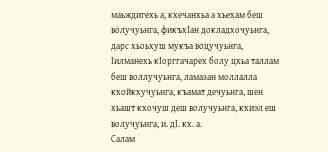маьждигехь а, кхечанхьа а хьехам беш волучуьнга, фикъхIан докладхочуьнга, дарс хьоьхуш мукъа воцучуьнга, Iилманехь кIорггачарех болу цхьа таллам беш воллучуьнга, ламазан моллалла кхойкхучуьнга, къамат дечуьнга, шен хьашт кхочуш деш волучуьнга, кхиэл еш волучуьнга, и. дI. кх. а.
Салам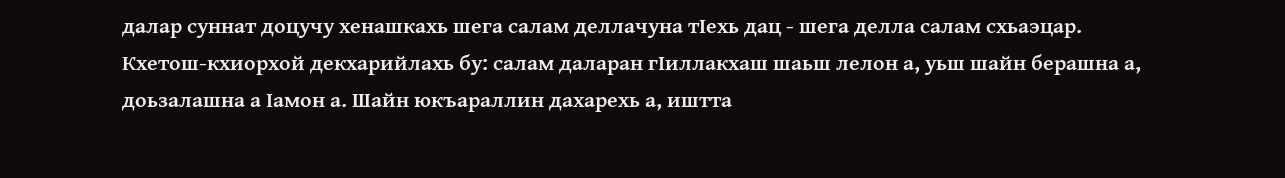далар суннат доцучу хенашкахь шега салам деллачуна тIехь дац - шега делла салам схьаэцар.
Кхетош-кхиорхой декхарийлахь бу: салам даларан гIиллакхаш шаьш лелон а, уьш шайн берашна а, доьзалашна а Iамон а. Шайн юкъараллин дахарехь а, иштта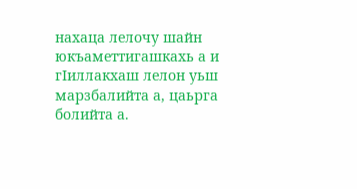нахаца лелочу шайн юкъаметтигашкахь а и гIиллакхаш лелон уьш марзбалийта а, цаьрга болийта а.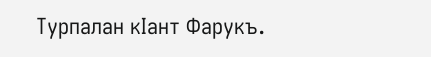Турпалан кIант Фарукъ.